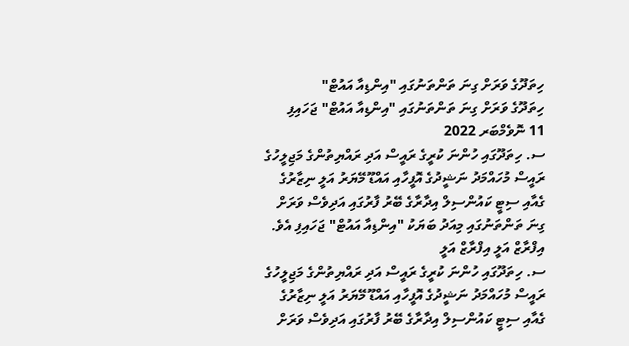ހިތަދޫގެ ވަރަށް ގިނަ ތަންތަނުގައި "އިންޑިއާ އައުޓް"
ހިތަދޫގެ ވަރަށް ގިނަ ތަންތަނުގައި "އިންޑިއާ އައުޓް" ޖަހައިފި
11 ނޮވެމްބަރ 2022
ސ. ހިތަދޫގައި ހުންނަ ކުރީގެ ރައީސް އަދި ރައްޔިތުންގެ މަޖިލީހުގެ ރައީސް މުހައްމަދު ނަޝީދުގެ އޮފީހާއި އައްޑޫ މޭޔަރު އަލީ ނިޒާރުގެ ގެއާއި ސިޓީ ކައުންސިލް އިދާރާގެ ބޭރު ފާރުގައި އަދިވެސް ވަރަށް ގިނަ ތަންތަނުގައި މިއަދު ބަޔަކު "އިންޑިއާ އައުޓް" ޖަހައިފި އެވެ.
އިފްރާޒް އަލީ އިފްރާޒް އަލީ
ސ. ހިތަދޫގައި ހުންނަ ކުރީގެ ރައީސް އަދި ރައްޔިތުންގެ މަޖިލީހުގެ ރައީސް މުހައްމަދު ނަޝީދުގެ އޮފީހާއި އައްޑޫ މޭޔަރު އަލީ ނިޒާރުގެ ގެއާއި ސިޓީ ކައުންސިލް އިދާރާގެ ބޭރު ފާރުގައި އަދިވެސް ވަރަށް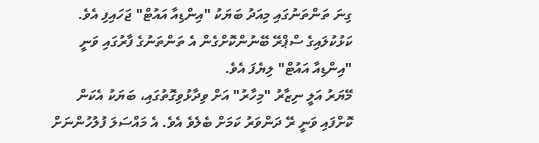ގިނަ ތަންތަނުގައި މިއަދު ބަޔަކު "އިންޑިއާ އައުޓް" ޖަހައިފި އެވެ.
ކަޅުކުލައިގެ ސްޕްރޭ ބޭނުންކޮށްގެން އެ ތަންތަނުގެ ފާރުގައި ވަނީ "އިންޑިއާ އައުޓް" ލިޔެފަ އެވެ.
މޭޔަރު އަލީ ނިޒާރު "މިހާރު" އަށް ވިދާޅުވިގޮތުގައި، ބަޔަކު އެކަން ކޮށްފައި ވަނީ ރޭ ދަންވަރު ކަމަށް ބެލެވެ އެވެ. އެ މައްސަލަ ފުލުހުންނަށް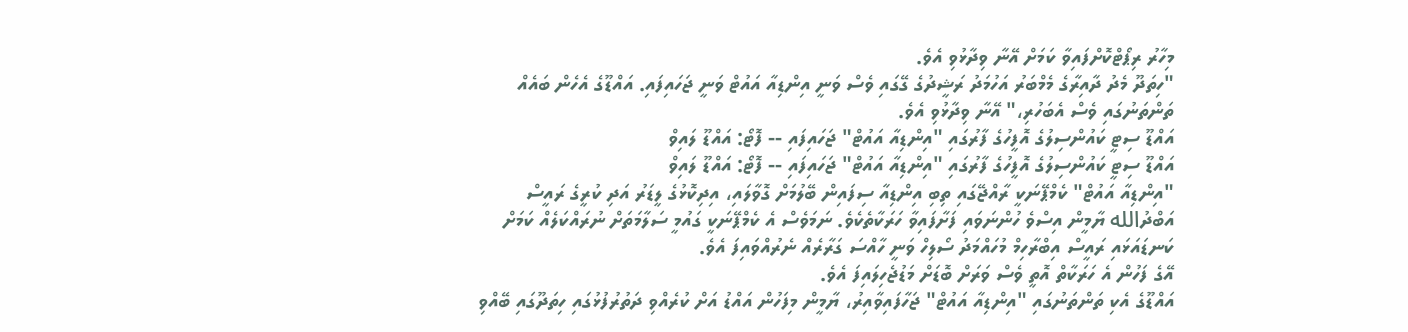މިހާރު ރިޕޯޓްކޮށްފައިވާ ކަމަށް އޭނާ ވިދާޅުވި އެވެ.
"ހިތަދޫ މެދު ދާއިރާގެ މެމްބަރު އަހުމަދު ރަޝީދުގެ ގޭގައި ވެސް ވަނީ އިންޑިއާ އައުޓް ވަނީ ޖަހައިފައި. އައްޑޫގެ އެހެން ބައެއް ތަންތަނުގައި ވެސް އެބަހުރި،" އޭނާ ވިދާޅުވި އެވެ.
އައްޑޫ ސިޓީ ކައުންސިލުގެ އޮފީހުގެ ފާރުގައި "އިންޑިއާ އައުޓް" ޖަހައިފައި -- ފޮޓޯ: އައްޑޫ ލައިވް
އައްޑޫ ސިޓީ ކައުންސިލުގެ އޮފީހުގެ ފާރުގައި "އިންޑިއާ އައުޓް" ޖަހައިފައި -- ފޮޓޯ: އައްޑޫ ލައިވް
"އިންޑިއާ އައުޓް" ކެމްޕޭނަކީ ރާއްޖޭގައި ތިބި އިންޑިއާ ސިފައިން ބޭލުމަށް ގޮވާލައި، އިދިކޮޅުގެ ލީޑަރު އަދި ކުރީގެ ރައީސް އަބްދުالله ޔާމީން އިސްވެ ހުންނަވައި ފަށާފައިވާ ހަރަކާތެކެވެ. ނަމަވެސް އެ ކެމްޕޭނަކީ ގައުމީ ސަލާމަތަށް ނުރައްކަލެއް ކަމަށް ކަނޑައަޅައި ރައީސް އިބްރާހިމް މުހައްމަދު ސޯލިހް ވަނީ ހާއްސަ ގަރާރެއް ނެރުއްވައިފަ އެވެ.
އޭގެ ފަހުން އެ ހަރަކާތް އޮތީ ވެސް ވަރަށް ބޮޑަށް މަޑުޖެހިލައިފަ އެވެ.
އައްޑޫގެ އެކި ތަންތަނުގައި "އިންޑިއާ އައުޓް" ޖަހާފައިވާއިރު، ޔާމީން މިފަހުން އައްޑު އަށް ކުރެއްވި ދަތުރުފުޅުގައި ހިތަދޫގައި ބޭއްވި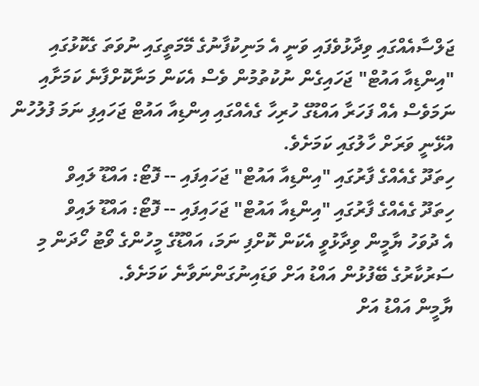ޖަލްސާއެއްގައި ވިދާޅުވެފައި ވަނީ އެ މަނިކުފާނުގެ މޭމަތީގައި ނުވަތަ ގެކޮޅުގައި "އިންޑިއާ އައުޓް" ޖަހައިގެން ނުކުތުމުން ވެސް އެކަން މަނާކޮށްފާނެ ކަމަށާއި ނަމަވެސް އެއް ފަހަރާ އައްޑޫގެ ހުރިހާ ގެއެއްގައި އިންޑިއާ އައުޓް ޖަހައިފި ނަމަ ފުލުހުން އުޅޭނީ ވަރަށް ހާލުގައި ކަމަށެވެ.
ހިތަދޫ ގެއެއްގެ ފާރުގައި "އިންޑިއާ އައުޓް" ޖަހައިފައި -- ފޮޓޯ: އައްޑޫ ލައިވް
ހިތަދޫ ގެއެއްގެ ފާރުގައި "އިންޑިއާ އައުޓް" ޖަހައިފައި -- ފޮޓޯ: އައްޑޫ ލައިވް
އެ ދުވަހު ޔާމީން ވިދާޅުވީ އެކަން ކޮށްފި ނަމަ، އައްޑޫގެ މީހުންގެ ވޯޓު ހޯދަން މި ސަރުކާރުގެ ބޭފުޅުން އައްޑު އަށް ވަޑައިނުގަންނަވާނެ ކަމަށެވެ.
ޔާމީން އައްޑު އަށް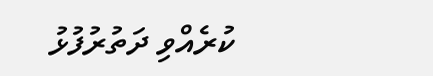ކުރެއްވި ދަތުރުފުޅު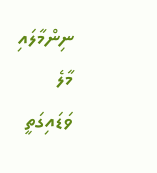ނިންމާލައި މާލެ ވަޑައިގަތީ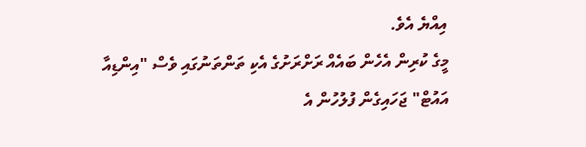އިއްޔެ އެވެ.
މީގެ ކުރިން އެހެން ބައެއް ރަށްރަށުގެ އެކި ތަންތަނުގައި ވެސް "އިންޑިއާ އައުޓް" ޖަހައިގެން ފުލުހުން އެ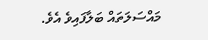މައްސަލަތައް ބަލާފައިވެ އެވެ.